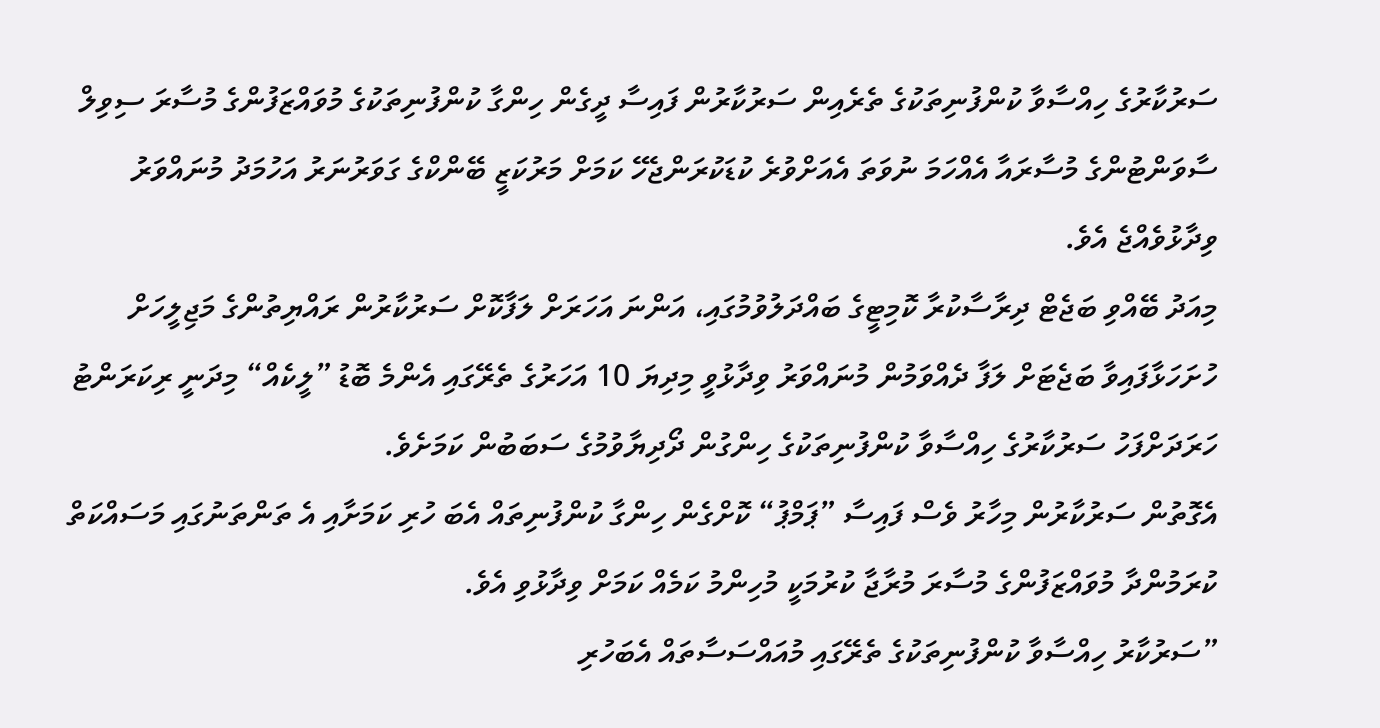ސަރުކާރުގެ ހިއްސާވާ ކުންފުނިތަކުގެ ތެރެއިން ސަރުކާރުން ފައިސާ ދީގެން ހިންގާ ކުންފުނިތަކުގެ މުވައްޒަފުންގެ މުސާރަ ސިވިލް ސާވަންޓުންގެ މުސާރައާ އެއްހަމަ ނުވަތަ އެއަށްވުރެ ކުޑަކުރަންޖެހޭ ކަމަށް މަރުކަޒީ ބޭންކްގެ ގަވަރުނަރު އަހުމަދު މުނައްވަރު ވިދާޅުވެއްޖެ އެވެ.
މިއަދު ބޭއްވި ބަޖެޓް ދިރާސާކުރާ ކޮމިޓީގެ ބައްދަލުވުމުގައި، އަންނަ އަހަރަށް ލަފާކޮށް ސަރުކާރުން ރައްޔިތުންގެ މަޖިލީހަށް ހުށަހަޅާފައިވާ ބަޖެޓަށް ލަފާ ދެއްވަމުން މުނައްވަރު ވިދާޅުވީ މިދިޔަ 10 އަހަރުގެ ތެރޭގައި އެންމެ ބޮޑު ”ލީކެއް“ މިދަނީ ރިކަރަންޓު ހަރަދަށްފަހު ސަރުކާރުގެ ހިއްސާވާ ކުންފުނިތަކުގެ ހިންގުން ދޯދިޔާވުމުގެ ސަބަބުން ކަމަށެވެ.
އެގޮތުން ސަރުކާރުން މިހާރު ވެސް ފައިސާ ”ޕަމްޕު“ ކޮށްގެން ހިންގާ ކުންފުނިތައް އެބަ ހުރި ކަމަށާއި އެ ތަންތަނުގައި މަސައްކަތް ކުރަމުންދާ މުވައްޒަފުންގެ މުސާރަ މުރާޖާ ކުރުމަކީ މުހިންމު ކަމެއް ކަމަށް ވިދާޅުވި އެވެ.
”ސަރުކާރު ހިއްސާވާ ކުންފުނިތަކުގެ ތެރޭގައި މުއައްސަސާތައް އެބަހުރި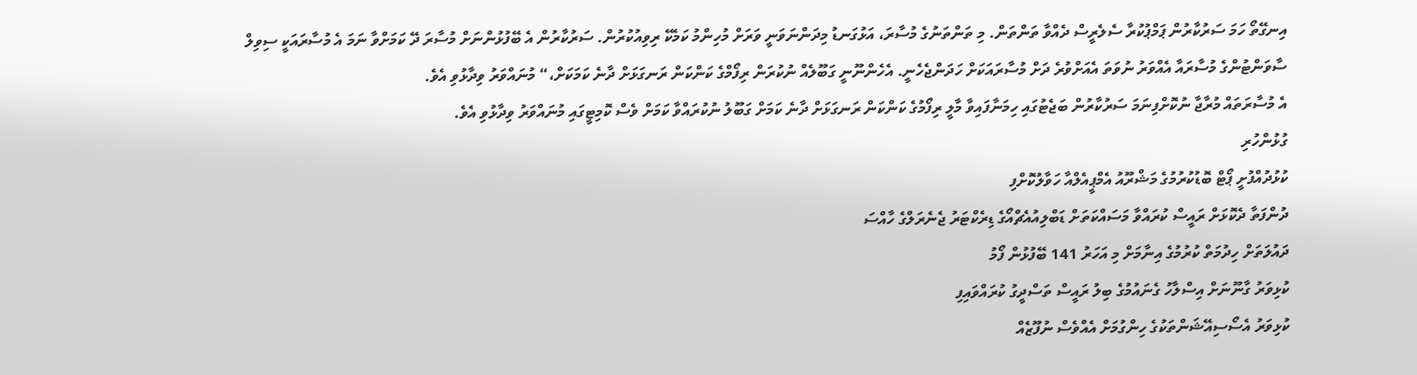އިނގޭތޯ ހަމަ ސަރުކާރުން ޕަމްޕުކުރާ ސެލެރީސް ދެއްވާ ތަންތަން. މި ތަންތަނުގެ މުސާރަ، އަޅުގަނޑު މިދަންނަވަނީ ވަރަށް މުހިންމު ކަމެކޭ ރިވިއުކުރުން. ސަރުކާރުން އެ ބޭފުޅުންނަށް މުސާރަ ދޭ ކަމަށްވާ ނަމަ އެ މުސާރައަކީ ސިވިލް ސާވަންޓުންގެ މުސާރައާ އެއްވަރު ނުވަތަ އެއަށްވުރެ ދަށް މުސާރައަކަށް ހަދަންޖެހެނީ. އެހެންނޫނީ ގަބޫލެއް ނުކުރަން ރިފޯމްގެ ކަންކަން ރަނގަޅަށް ދާނެ ކަމަކަށް،“ މުނައްވަރު ވިދާޅުވި އެވެ.
އެ މުސާރަތައް މުރާޖާ ނުކޮށްފިނަމަ ސަރުކާރުން ބަޖެޓުގައި ހިމަނާފައިވާ މާލީ ރިފޯމުގެ ކަންކަން ރަނގަޅަށް ދާނެ ކަމަށް ގަބޫލު ނުކުރައްވާ ކަމަށް ވެސް ކޮމިޓީގައި މުނައްވަރު ވިދާޅުވި އެވެ.
ގުޅުންހުރި
ކުޅުދުއްފުށީ ޕޯޓް ބޮޑުކުރުމުގެ މަޝްރޫއު އެމްޕީއެލްއާ ހަވާލުކޮށްފި
ދުންފަތާ ދެކޮޅަށް ރައީސް ކުރައްވާ މަސައްކަތަށް ޑަބްލިއުއެޗްއޯގެ ޑިރެކްޓަރު ޖެނެރަލްގެ ހާއްސަ
ދައުލަތަށް ހިދުމަތް ކުރުމުގެ އިނާމަށް މި އަހަރު 141 ބޭފުޅުން ފޯމު
ކުޅިވަރު ގާނޫނަށް އިސްލާހު ގެނައުމުގެ ބިލު ރައީސް ތަސްދީގު ކުރައްވައިފި
ކުޅިވަރު އެސޯސިއޭޝަންތަކުގެ ހިންގުމަށް އެއްވެސް ނުފޫޒެއް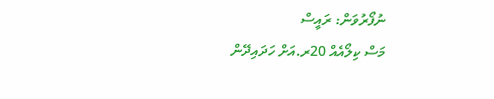ނުފޯރުވަން: ރައީސް
މަސް ކިލޯއެއް 20ރ.އަށް ހަދައިދޭން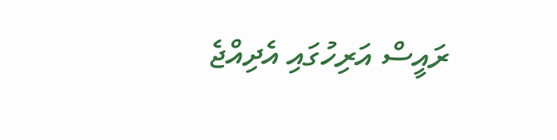ރައީސް އަރިހުގައި އެދިއްޖެ